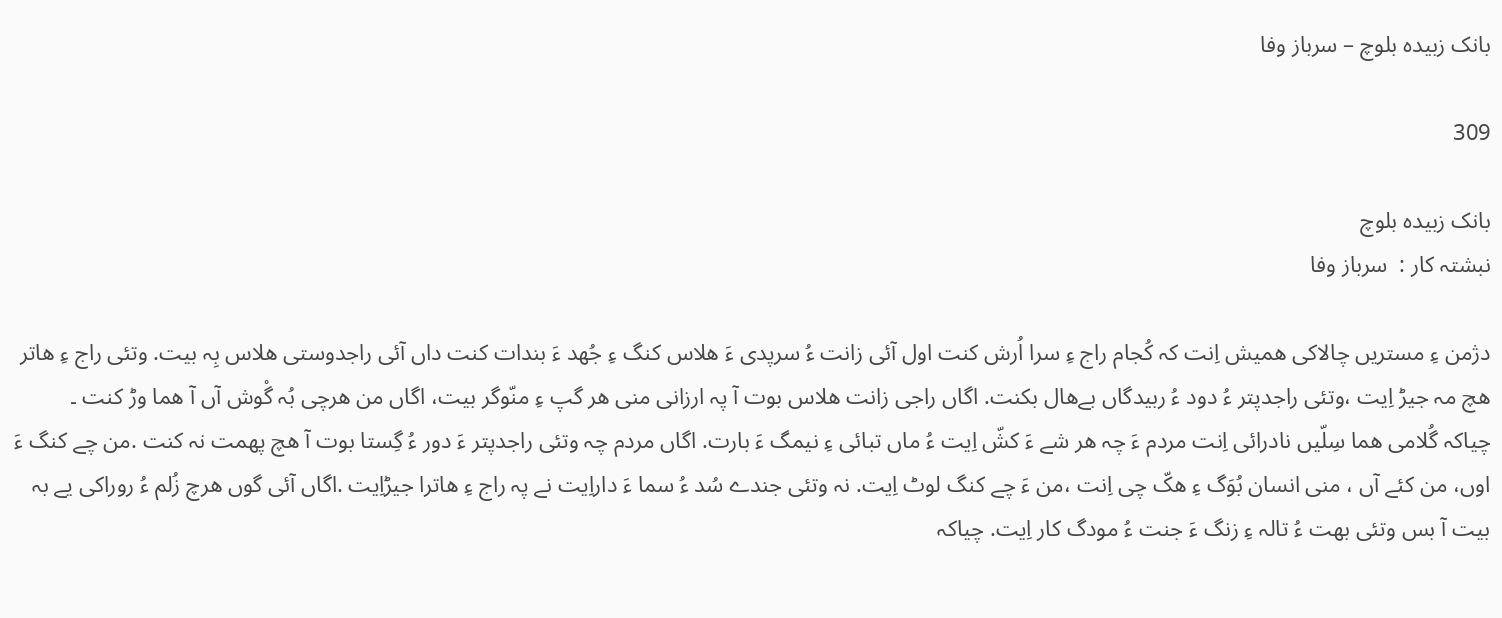بانک زبیدہ بلوچ – سرباز وفا

309

بانک زبیدہ بلوچ
نبشتہ کار :  سرباز وفا

دژمن ءِ مستریں چالاکی ھمیش اِنت کہ کُجام راج ءِ سرا اُرش کنت اول آئی زانت ءُ سرپدی ءَ ھلاس کنگ ءِ جُھد ءَ بندات کنت داں آئی راجدوستی ھلاس بِہ بیت. وتئی راج ءِ ھاتر ھچ مہ جیڑ اِیت ،وتئی راجدپتر ءُ دود ءُ ربیدگاں بےھال بکنت. اگاں راجی زانت ھلاس بوت آ پہ ارزانی منی ھر گپ ءِ منّوگر بیت، اگاں من ھرچی بُہ گْوش آں آ ھما وڑ کنت ۔
چیاکہ گُلامی ھما سِلّیں نادرائی اِنت مردم ءَ چہ ھر شے ءَ کشّ اِیت ءُ ماں تبائی ءِ نیمگ ءَ بارت. اگاں مردم چہ وتئی راجدپتر ءَ دور ءُ گِستا بوت آ ھچ پھمت نہ کنت .من چے کنگ ءَ اوں، من کئے آں ، منی انسان بُوَگ ءِ ھکّ چی اِنت ،من ءَ چے کنگ لوٹ اِیت. نہ وتئی جندے سُد ءُ سما ءَ داراِیت نے پہ راج ءِ ھاترا جیڑاِیت .اگاں آئی گوں ھرچ زُلم ءُ روراکی یے بہ بیت آ بس وتئی بھت ءُ تالہ ءِ زنگ ءَ جنت ءُ مودگ کار اِیت. چیاکہ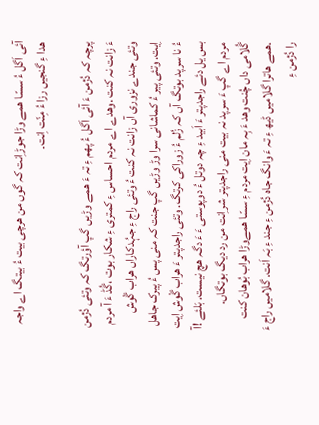آئی اَگل ءُ سسّا ھمے وڑا جوڑاِنت کہ گوں من ھرچی بیت ءُ بیتگ اے واجہ ھدا ءِ گنجیں رزا ءُ مِنّت اِنت۔

پرچہ کہ دُژمن ءَ آئی اَگل ءُ پھم ءِ تہ ءَ ھمے وڑیں گپ آؤرتگ کہ وتئی دُژمن ءَ زانت نہ کنت .وھدے اے مردم احساس ءِ کمتری ءِ شکار بوت ،گُڈ ءَ آ مردم وتئی جندے نزوری آں زانت نہ کنت ءُ وتئی راج ءِ جہُدکاراں ھراب گْوش اِیت. وتئی پیر ءُ کماشانی سرا وڑ وڑیں گپ جنت کہ منی پس ءُ پیرک جاھل ءُ نا سرپد بوتگ آں کہ زُلم ءُ زوراکی کرتگ. وتئی راجدپتر ءَ ھراب گْوش اِیت بس یل دئے راجدپتر ءَ اَبید ءِ چہ دوتل ءُ دوپوستی ءَ ءَ دگہ ھچ نیست. بَلئے !آ مردم اے گپ ءَ سرپد نہ بیت منی راجدپتر شراِنت من رد دیگ بوتگاں. گُلامی داں چُنت وھد ءَ بِہ مان اِیت مردم ءِ سسّا ھمےوڑا ھراب بُوھان کنت .ھمے ھاترا گلامیں ڈیھ ءِ تہ ءَ وانگ جاہ دُژمن ءِ جند ءِ بَہ اَنت. گلامیں راج ءَ را دُژمن ءِ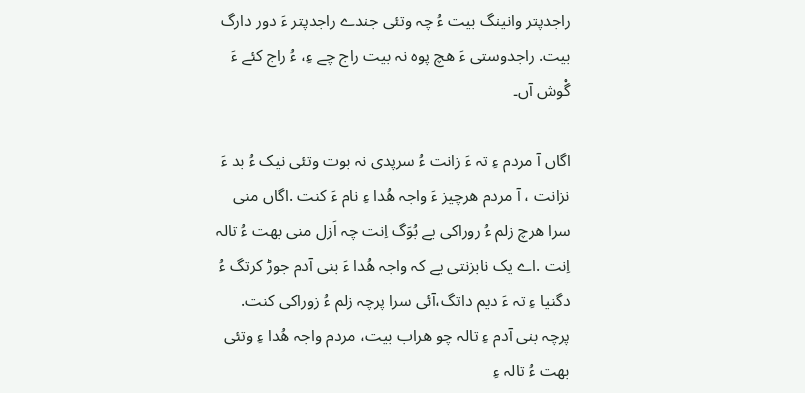راجدپتر وانینگ بیت ءُ چہ وتئی جندے راجدپتر ءَ دور دارگ بیت. راجدوستی ءَ ھچ پوہ نہ بیت راج چے ءِ، ءُ راج کئے ءَ گْوش آں۔

اگاں آ مردم ءِ تہ ءَ زانت ءُ سرپدی نہ بوت وتئی نیک ءُ بد ءَ نزانت ، آ مردم ھرچیز ءَ واجہ ھُدا ءِ نام ءَ کنت .اگاں منی سرا ھرچ زلم ءُ روراکی یے بُوَگ اِنت چہ اَزل منی بھت ءُ تالہ اِنت .اے یک نابزنتی یے کہ واجہ ھُدا ءَ بنی آدم جوڑ کرتگ ءُ دگنیا ءِ تہ ءَ دیم داتگ،آئی سرا پرچہ زلم ءُ زوراکی کنت. پرچہ بنی آدم ءِ تالہ چو ھراب بیت، مردم واجہ ھُدا ءِ وتئی بھت ءُ تالہ ءِ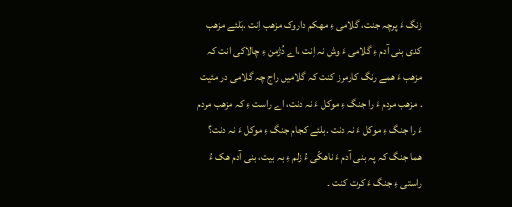زنگ ءَ پرچہ جنت، گلامی ءِ مھکم داروک مزھب اِنت .بَلئے مزھب کدی بنی آدم ءِ گلامی ءَ وش نہ اِنت ،اے دُژمن ءِ چالاکی انت کہ مزھب ءَ ھمے رنگ کارمرز کنت کہ گلامیں راج چہ گلامی در مئیت . مزھب مردم ءَ را جنگ ءِ موکل ءَ نہ دنت، اے راست ءِ کہ مزھب مردم ءَ را جنگ ءِ موکل ءَ نہ دنت .بلئے کجام جنگ ءِ موکل ءَ نہ دنت؟ ھما جنگ کہ پہ بنی آدم ءَ ناھکّی ءُ زلم ءِ بہ بیت، بنی آدم ھک ءُ راستی ءِ جنگ ءَ کرت کنت ۔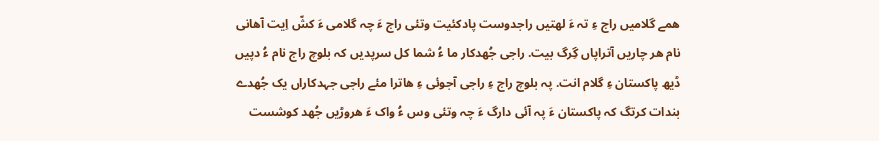ھمے گلامیں راج ءِ تہ ءَ لھتیں راجدوست پادکئیت وتئی راج ءَ چہ گلامی ءَ کشّ اِیت آھانی نام ھر چاریں آتراپاں گِرگ بیت. راجی جُھدکار ما ءُ شما کل سرپدیں کہ بلوچ راج نام ءُ دپیں ڈیھ پاکستان ءِ گلام انت. پہ بلوچ راج ءِ راجی آجوئی ءِ ھاترا مئے راجی جہدکاراں یک جُھدے بندات کرتگ کہ پاکستان ءَ پہ آئی دارگ ءَ چہ وتئی وس ءُ واک ءَ ھروڑیں جُھد کوشست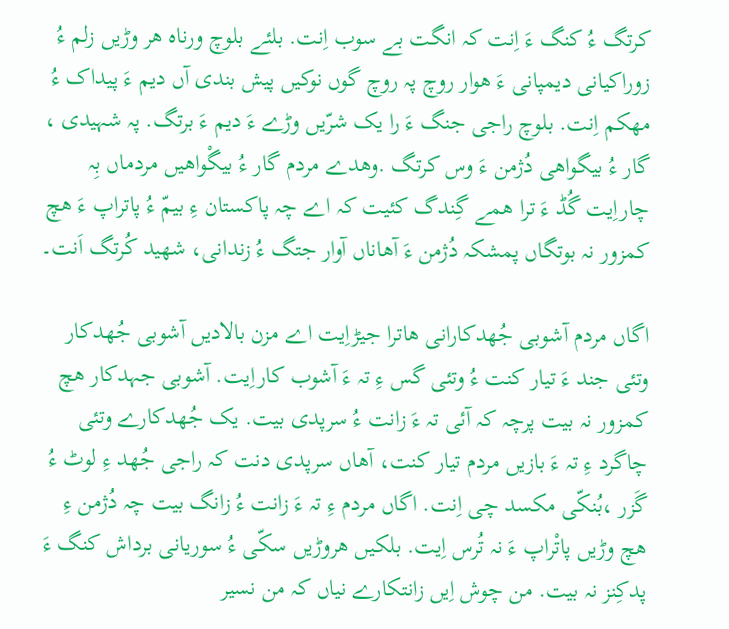کرتگ ءُ کنگ ءَ اِنت کہ انگت بے سوب اِنت. بلئے بلوچ ورناہ ھر وڑیں زلم ءُ زوراکیانی دیمپانی ءَ ھوار روچ پہ روچ گوں نوکیں پیش بندی آں دیم ءَ پیداک ءُ مھکم اِنت. بلوچ راجی جنگ ءَ را یک شرّیں وڑے ءَ دیم ءَ برتگ. پہ شہیدی ، گار ءُ بیگواھی دُژمن ءَ وس کرتگ .وھدے مردم گار ءُ بیگْواھیں مردماں بِہ چاراِیت گُڈ ءَ ترا ھمے گِندگ کئیت کہ اے چہ پاکستان ءِ بیمّ ءُ پاتراپ ءَ ھچ کمزور نہ بوتگاں پمشکہ دُژمن ءَ آھاناں آوار جتگ ءُ زندانی، شھید کُرتگ اَنت۔

اگاں مردم آشوبی جُھدکارانی ھاترا جیڑاِیت اے مزن بالادیں آشوبی جُھدکار وتئی جند ءَ تیار کنت ءُ وتئی گس ءِ تہ ءَ آشوب کاراِیت. آشوبی جہدکار ھچ کمزور نہ بیت پرچہ کہ آئی تہ ءَ زانت ءُ سرپدی بیت. یک جُھدکارے وتئی چاگرد ءِ تہ ءَ بازیں مردم تیار کنت، آھاں سرپدی دنت کہ راجی جُھد ءِ لوٹ ءُ گَزر ،بُنکّی مکسد چی اِنت. اگاں مردم ءِ تہ ءَ زانت ءُ زانگ بیت چہ دُژمن ءِ ھچ وڑیں پاتْراپ ءَ نہ تُرس اِیت. بلکیں ھروڑیں سکّی ءُ سوریانی برداش کنگ ءَ پدکِنز نہ بیت. من چوش اِیں زانتکارے نیاں کہ من نسیر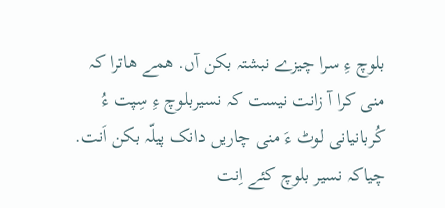بلوچ ءِ سرا چیزے نبشتہ بکن آں. ھمے ھاترا کہ منی کرا آ زانت نیست کہ نسیربلوچ ءِ سِپت ءُ کُربانیانی لوٹ ءَ منی چاریں دانک پیلّہ بکن اَنت. چیاکہ نسیر بلوچ کئے اِنت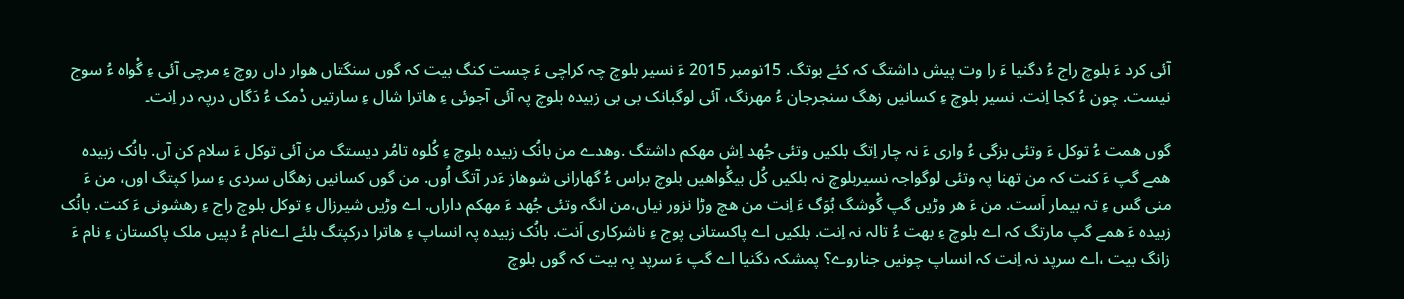آئی کرد ءَ بلوچ راج ءُ دگنیا ءَ را وت پیش داشتگ کہ کئے بوتگ. 15نومبر 2015 ءَ نسیر بلوچ چہ کراچی ءَ چست کنگ بیت کہ گوں سنگتاں ھوار داں روچ ءِ مرچی آئی ءِ گْواہ ءُ سوج نیست. چون ءُ کجا اِنت. نسیر بلوچ ءِ کسانیں زھگ سنجرجان ءُ مھرنگ، آئی لوگبانک بی بی زبیدہ بلوچ پہ آئی آجوئی ءِ ھاترا شال ءِ سارتیں دْمک ءُ دَگاں درپہ در اِنت۔

گوں ھمت ءُ توکل ءَ وتئی بزگی ءُ واری ءَ نہ چار اِتگ بلکیں وتئی جُھد اِش مھکم داشتگ .وھدے من بانُک زبیدہ بلوچ ءِ کُلوہ تامُر دیستگ من آئی توکل ءَ سلام کن آں. بانُک زبیدہ ھمے گپ ءَ کنت کہ من تھنا پہ وتئی لوگواجہ نسیربلوچ نہ بلکیں کُل بیگْواھیں بلوچ براس ءُ گھارانی شوھاز ءَدر آتگ اُوں. من گوں کسانیں زھگاں سردی ءِ سرا کپتگ اوں، من ءَ منی گس ءِ تہ بیمار اَست. من ءَ ھر وڑیں گپ گْوشگ بُوَگ ءَ اِنت من ھچ وڑا نزور نیاں،من انگہ وتئی جُھد ءَ مھکم داراں. اے وڑیں شیرزال ءِ توکل بلوچ راج ءِ رھشونی ءَ کنت. بانُک زبیدہ ءَ ھمے گپ مارتگ کہ اے بلوچ ءِ بھت ءُ تالہ نہ اِنت. بلکیں اے پاکستانی پوج ءِ ناشرکاری اَنت. بانُک زبیدہ پہ انساپ ءِ ھاترا درکپتگ بلئے اےنام ءُ دپیں ملک پاکستان ءِ نام ءَ زانگ بیت ،اے سرپد نہ اِنت کہ انساپ چونیں جناروے؟ پمشکہ دگنیا اے گپ ءَ سرپد بِہ بیت کہ گوں بلوچ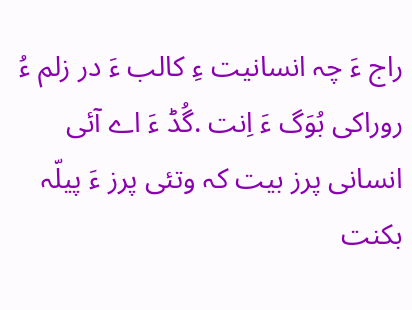راج ءَ چہ انسانیت ءِ کالب ءَ در زلم ءُ روراکی بُوَگ ءَ اِنت .گُڈ ءَ اے آئی انسانی پرز بیت کہ وتئی پرز ءَ پیلّہ بکنت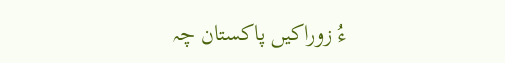ءُ زوراکیں پاکستان چہ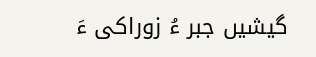گیشیں جبر ءُ زوراکی ءَ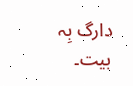دارگ بِہ بیت۔